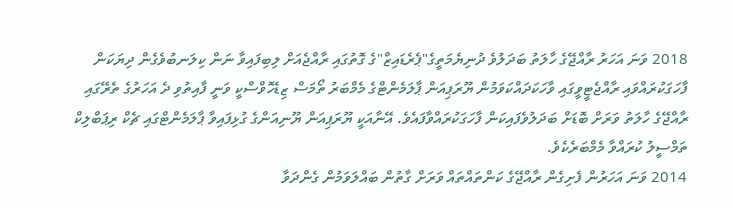2018 ވަނަ އަހަރު ރާއްޖޭގެ ހާލަތު ބަދަލުވެ ދުނިޔެމަތީގެ"ޕެރެޑައިޒް"ގެ ގޮތުގައި ރާއްޖެއަށް ލިބިފައިވާ ނަން ކިލަނބުވެގެން ދިޔަކަން ފާހަގަކުރައްވައި ރާއްޖެޓީވީގައި ވާހަކަދައްކަވަމުން ޔޫރަޕިއަން ޕާލަމެންޓްގެ މެމްބަރު ތޯމަސް ޒިޑެހޮވްސްކީ ވަނީ ފާއިތުވި ދެ އަހަރުގެ ތެރޭގައި ރާއްޖޭގެ ހާލަތު ވަރަށް ބޮޑަށް ބަދަލުވެފައިކަން ފާހަގަކުރައްވާފައެވެ. އޭނާއަކީ ޔޫރަޕިއަން ޔޫނިއަންގެ ގުޅިފައިވާ ޕާލަމެންޓްގައި ޗެކް ރިޕަބްލިކް ތަމްސީލު ކުރައްވާ މެމްބަރެކެވެ.
2014 ވަނަ އަހަރުން ފެށިގެން ރާއްޖޭގެ ކަންތައްތައް ވަރަށް ގާތުން ބައްލަވަމުން ގެންދަވާ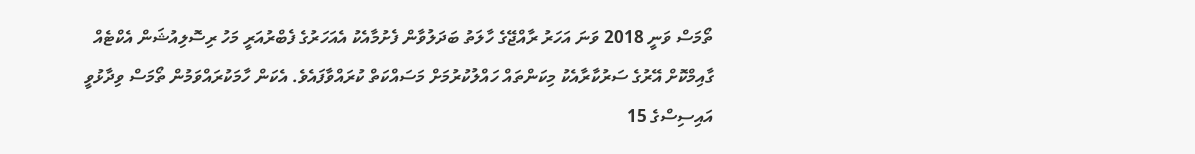ތޯމަސް ވަނީ 2018 ވަނަ އަހަރު ރާއްޖޭގެ ހާލަތު ބަދަލުވާން ފެށުމާއެކު އެއަހަރުގެ ފެބްރުއަރީ މަހު ރިސޮލިއުޝަން އެކްޓެއް ގާއިމްކޮށް އޭރުގެ ސަރުކާރާއެކު މިކަންތައް ހައްލުކުރުމަށް މަސައްކަތް ކުރައްވާފައެވެ. އެކަން ހާމަކުރައްވަމުން ތޯމަސް ވިދާޅުވީ އައިސިސްގެ 15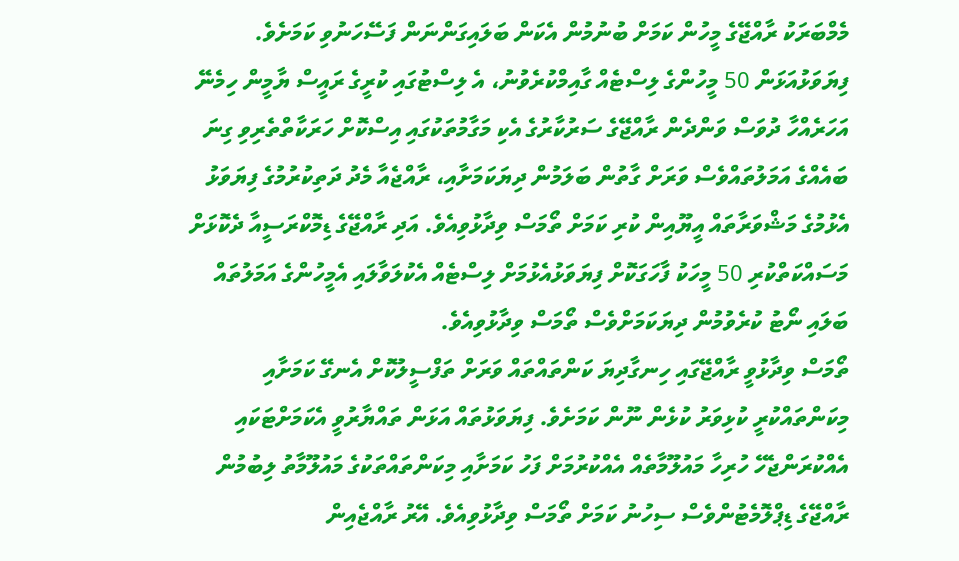މެމްބަރަކު ރާއްޖޭގެ މީހުން ކަމަށް ބުނުމުން އެކަން ބަލައިގަންނަން ފަސޭހަނުވި ކަމަށެވެ.
ފިޔަވަޅުއަޅަން 50 މީހުންގެ ލިސްޓެއް ގާއިމްކުރެވުނު، އެ ލިސްޓުގައި ކުރީގެ ރައީސް ޔާމީން ހިމެނޭ
އަހަރެއްހާ ދުވަސް ވަންދެން ރާއްޖޭގެ ސަރުކާރުގެ އެކި މަގާމުތަކުގައި އިސްކޮށް ހަރަކާތްތެރިވި ގިނަ ބައެއްގެ އަމަލުތައްވެސް ވަރަށް ގާތުން ބަލަމުން ދިޔަކަމަށާއި، ރާއްޖެއާ މެދު ދަތިކުރުމުގެ ފިޔަވަޅު އެޅުމުގެ މަޝްވަރާތައް އީޔޫއިން ކުރި ކަމަށް ތޯމަސް ވިދާޅުވިއެވެ. އަދި ރާއްޖޭގެ ޑިމޮކްރަސީއާ ދެކޮޅަށް މަސައްކަތްކުރި 50 މީހަކު ފާހަގަކޮށް ފިޔަވަޅުއެޅުމަށް ލިސްޓެއް އެކުލަވާލައި އެމީހުންގެ އަމަލުތައް ބަލައި ނޯޓު ކުރެވުމުން ދިޔަކަމަށްވެސް ތޯމަސް ވިދާޅުވިއެވެ.
ތޯމަސް ވިދާޅުވީ ރާއްޖޭގައި ހިނގާދިޔަ ކަންތައްތައް ވަރަށް ތަފްސީލުކޮށް އެނގޭ ކަމަށާއި މިކަންތައްކުރީ ކުޅިވަރު ކުޅެން ނޫން ކަމަށެވެ. ފިޔަވަޅުތައް އަޅަން ތައްޔާރުވީ އެކަމަށްޓަކައި އެއްކުރަންޖެހޭ ހުރިހާ މައުލޫމާތެއް އެއްކުރުމަށް ފަހު ކަމަށާއި މިކަންތައްތަކުގެ މައުލޫމާތު ލިބުމުން ރާއްޖޭގެ ޑިޕްލޮމެޓުންވެސް ސިހުނު ކަމަށް ތޯމަސް ވިދާޅުވިއެވެ. އޭރު ރާއްޖެއިން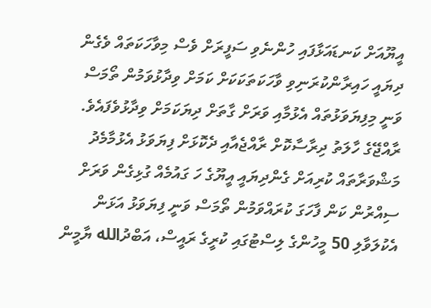އީޔޫއަށް ކަނޑައަޅާފައި ހުންނެވި ސަފީރަށް ވެސް މިވާހަކަތައް ވެގެން ދިޔައީ ހައިރާންކުރަނިވި ވާހަކަތަކަކަށް ކަމަށް ވިދާޅުވަމުން ތޯމަސް ވަނީ މިފިޔަވަޅުތައް އެޅުމާއި ވަރަށް ގާތަށް ދިޔަކަމަށް ވިދާޅުވެފައެވެ.
ރާއްޖޭގެ ހާލަތު ދިރާސާކޮށް ރާއްޖެއާއި ދެކޮޅަށް ފިޔަވަޅު އެޅުމާމެދު މަޝްވަރާތައް ކުރިއަށް ގެންދިޔައީ އީޔޫގެ ހަ ގައުމެއް ގުޅިގެން ވަރަށް ސިއްރުން ކަން ފާހަގަ ކުރައްވަމުން ތޯމަސް ވަނީ ފިޔަވަޅު އަޅަން އެކުލަވާލި 50 މީހުންގެ ލިސްޓުގައި ކުރީގެ ރައީސް، އަބްދުالله ޔާމީން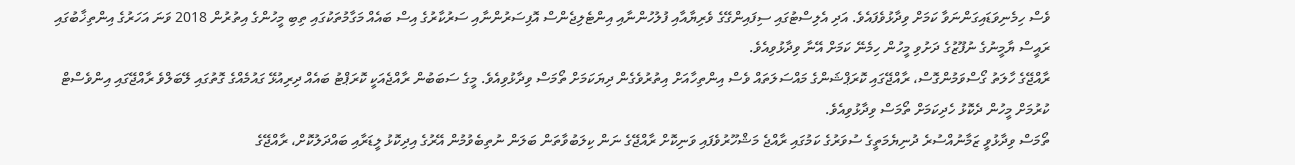ވެސް ހިމެނިވަޑައިގަންނަވާ ކަމަށް ވިދާޅުވެފައެވެ. އަދި އެލިސްޓުގައި ސިފައިންގޭގެ ވެރިޔާއާއި ފުލުހުންނާއި އިންޓެލިޖެންސް އޮފިސަރުންނާއި ސަރުކާރުގެ އިސް ބައެއް މަގާމުތަކުގައި ތިބި މީހުންގެ އިތުރުން 2018 ވަނަ އަހަރުގެ އިންތިޚާބުގައި ރައީސް ޔާމީނުގެ ނުފޫޒުގެ ދަށުވި މީހުން ހިމެނޭ ކަމަށް އޭނާ ވިދާޅުވިއެވެ.
ރާއްޖޭގެ ހާލަތު ގޯސްވަމުންގޮސް، ރާއްޖޭގައި ކޮރަޕްޝަންގެ މައްސަލަތައް ވެސް އިންތިހާއަށް އިތުރުވެގެން ދިޔަކަމަށް ތޯމަސް ވިދާޅުވިއެވެ. މީގެ ސަބަބުން ރާއްޖެއަކީ ކޮރަޕްޓު ބައެއް ދިރިއުޅޭ ގައުމެއްގެ ގޮތުގައި ލޭބަލްވެ ރާއްޖޭގައި އިންވެސްޓް ކުރުމަށް މީހުން ދެކޮޅު ހެދިކަމަށް ތޯމަސް ވިދާޅުވިއެވެ.
ތޯމަސް ވިދާޅުވީ ޒަމާނުއްސުރެ ދުނިޔެމަތީގެ ސުވަރުގެ ކަމުގައި ރާއްޖެ މަޝްހޫރުވެފައި ވަނިކޮށް ރާއްޖޭގެ ނަން ކިލަބުވާތަން ބަލަން ނުތިބެވުމުން އޭރުގެ އިދިކޮޅު ލީޑަރާއި ބައްދަލުކޮށް، ރާއްޖޭގެ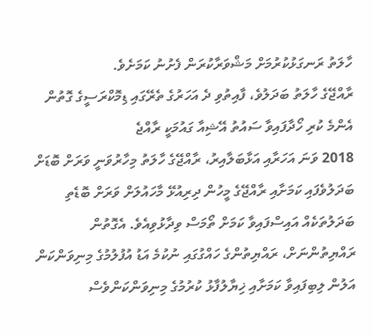ހާލަތު ރަނގަޅުކުރުމަށް މަޝްވަރާކުރަން ފެށުނު ކަމަށެވެ.
ރާއްޖޭގެ ހާލަތު ބަދަލުވެ، ފާއިތުވި ދެ އަހަރުގެ ތެރޭގައި ޑިމޮކްރަސީގެ ގޮތުން އެންމެ ކުރި ހޯދާފައިވާ ސައުތު އޭޝިއާ ގައުމަކީ ރާއްޖެ
2018 ވަނަ އަހަރާއި އަޅާބަލާއިރު، ރާއްޖޭގެ ހާލަތު މިހާރުވަނީ ވަރަށް ބޮޑަށް ބަދަލުވެފައި ކަމަށާއި ރާއްޖޭގެ މީހުން ދިރިއުޅޭ މާހައުލަށް ވަރަށް ބޮޑެތި ބަދަލުތަކެއް އައިސްފައިވާ ކަމަށް ތޯމަސް ވިދާޅުވިއެވެ. އެގޮތުން ރައްޔިތުންނަށް، ރައްޔިތުންގެ ހައްގުގައި ނުކުމެ އަޑު އުފުލުމުގެ މިނިވަންކަން އަލުން ލިބިފައިވާ ކަމަށާއި ޚިޔާލުފާޅު ކުރުމުގެ މިނިވަންކަންވެސް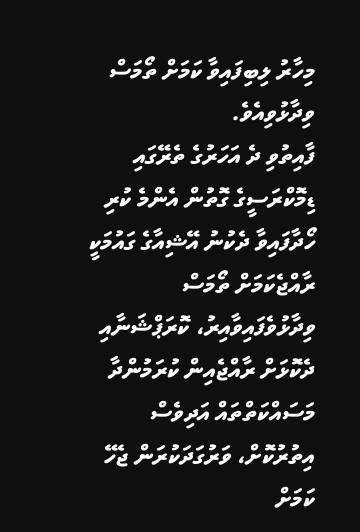މިހާރު ލިބިފައިވާ ކަމަށް ތޯމަސް ވިދާޅުވިއެވެ.
ފާއިތުވި ދެ އަހަރުގެ ތެރޭގައި ޑިމޮކްރަސީގެ ގޮތުން އެންމެ ކުރި ހޯދާފައިވާ ދެކުނު އޭޝިއާގެ ގައުމަކީ ރާއްޖެކަމަށް ތޯމަސް ވިދާޅުވެފައިވާއިރު، ކޮރަޕްޝަނާއި ދެކޮޅަށް ރާއްޖެއިން ކުރަމުންދާ މަސައްކަތްތައް އަދިވެސް އިތުރުކޮށް، ވަރުގަދަކުރަން ޖެހޭ ކަމަށް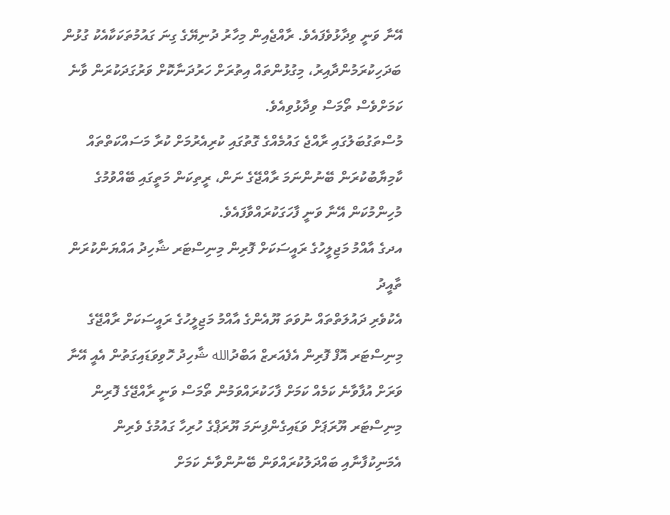އޭނާ ވަނީ ވިދާޅުވެފައެވެ. ރާއްޖެއިން މިހާރު ދުނިޔޭގެ ގިނަ ގައުމުތަކަކާއެކު ގުޅުން ބަދަހިކުރަމުންދާއިރު، މިގުޅުންތައް އިތުރަށް ހަރުދަނާކޮށް ވަރުގަދަކުރަން ވާނެ ކަމަށްވެސް ތޯމަސް ވިދާޅުވިއެވެ.
މުސްތަގުބަލުގައި ރާއްޖެ ގައުމެއްގެ ގޮތުގައި ކުރިއެރުމަށް ކުރާ މަސައްކަތްތައް ކާމިޔާބުކުރަން ބޭނުންނަމަ ރާއްޖޭގެ ނަން، ރީތިކަން މަތީގައި ބޭއްވުމުގެ މުހިންމުކަން އޭނާ ވަނީ ފާހަގަކުރައްވާފައެވެ.
އދގެ އާއްމު މަޖިލީހުގެ ރައީސަކަށް ފޮރިން މިނިސްޓަރ ޝާހިދު އައްޔަންކުރަން ތާއީދު
އެކުވެރި ދައުލަތްތައް ނުވަތަ ޔޫއެންގެ އާއްމު މަޖިލީހުގެ ރައީސަކަށް ރާއްޖޭގެ މިނިސްޓަރ އޮފް ފޮރިން އެފެއަރޒް އަބްދުالله ޝާހިދު ހޮވިވަޑައިގަތުން އެއީ އޭނާ ވަރަށް އުފާވާނެ ކަމެއް ކަމަށް ފާހަކުރައްވަމުން ތޯމަސް ވަނީ ރާއްޖޭގެ ފޮރިން މިނިސްޓަރ ޔޫރަޕަށް ވަޑައިގެންފިނަމަ ޔޫރަޕްގެ ހުރިހާ ގައުމުގެ ވެރިން އެމަނިކުފާނާއި ބައްދަލުކުރައްވަން ބޭނުންވާނެ ކަމަށް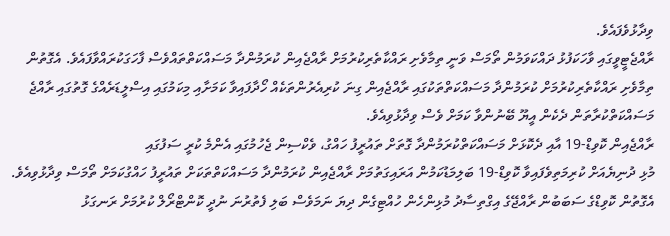ވިދާޅުވެފައެވެ.
ރާއްޖެޓީވީގައި ވާހަކަފުޅު ދައްކަވަމުން ތޯމަސް ވަނީ ތިމާވެށި ރައްކާތެރިކުރުމަށް ރާއްޖެއިން ކުރަމުންދާ މަސައްކަތްތައްވެސް ފާހަގަކުރައްވާފައެވެ. އެގޮތުން ތިމާވެށި ރައްކާތެރިކުރުމަށް ކުރަމުންދާ މަސައްކަތްތަކުގައި ރާއްޖެއިން ގިނަ ކުރިއެރުންތަކެއް ހޯދާފައިވާ ކަމަށާއި މިކަމުގައި އިސްލީޑަރެއްގެ ގޮތުގައި ރާއްޖެ މަސައްކަތްކުރާތަން ދެކެން އީޔޫ ބޭނުންވާ ކަމަށް ވެސް ވިދާޅުވިއެވެ.
ރާއްޖެއިން ކޮވިޑް-19 އާއި ދެކޮޅަށް މަސައްކަތްކުރަމުންދާ ގޮތަށް ތައުރީފު ހައްގު، ވެކްސިން ޖެހުމުގައި އެންމެ ކުރީ ސަފުގައި
މުޅި ދުނިޔެއަށް ކުރިމަތިވެފައިވާ ކޮވިޑް-19 ބަލިމަޑުކަމުން އަރައިގަތުމަށް ރާއްޖެއިން ކުރަމުންދާ މަސައްކަތްތަކަށް ތައުރީފު ހައްގުކަމަށް ތޯމަސް ވިދާޅުވިއެވެ. އެގޮތުން ކޮވިޑްގެ ސަބަބުން ރާއްޖޭގެ އިގްތިސާދު މުޅިންހެން ހުއްޓިގެން ދިޔަ ނަމަވެސް ބަލި ފެތުރުނަ ނުދީ ކޮންޓްރޯލް ކުރުމަށް ރަނގަޅު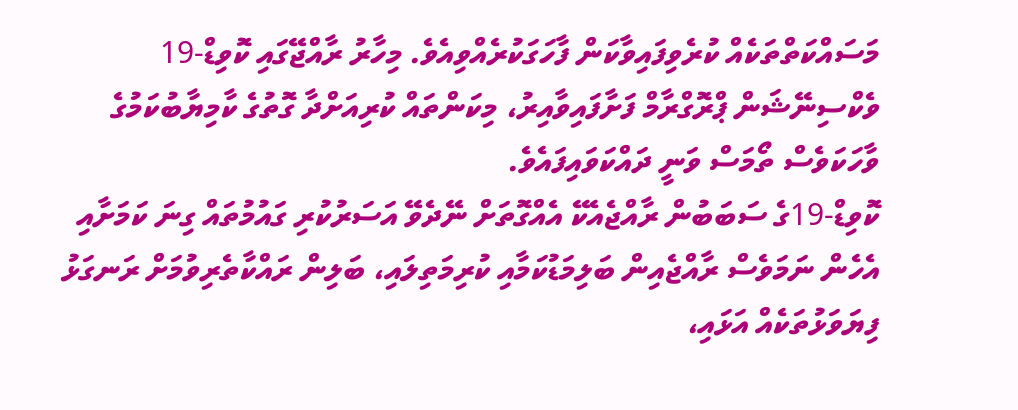މަސައްކަތްތަކެއް ކުރެވިފައިވާކަން ފާހަގަކުރެއްވިއެވެ. މިހާރު ރާއްޖޭގައި ކޮވިޑް-19 ވެކްސިނޭޝަން ޕްރޮގްރާމް ފަށާފައިވާއިރު، މިކަންތައް ކުރިއަށްދާ ގޮތުގެ ކާމިޔާބުކަމުގެ ވާހަކަވެސް ތޯމަސް ވަނީ ދައްކަވައިފައެވެ.
ކޮވިޑް-19ގެ ސަބަބުން ރާއްޖެއެކޭ އެއްގޮތަށް ނޭދެވޭ އަސަރުކުރި ގައުމުތައް ގިނަ ކަމަށާއި އެހެން ނަމަވެސް ރާއްޖެއިން ބަލިމަޑުކަމާއި ކުރިމަތިލައި، ބަލިން ރައްކާތެރިވުމަށް ރަނގަޅު ފިޔަވަޅުތަކެއް އަޅައި،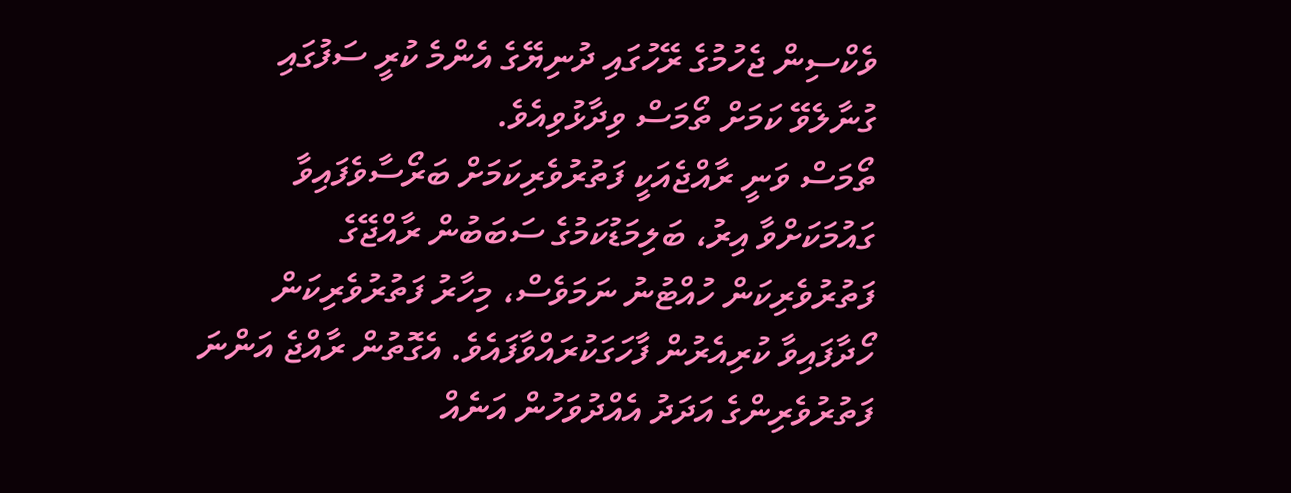ވެކްސިން ޖެހުމުގެ ރޭހުގައި ދުނިޔޭގެ އެންމެ ކުރީ ސަފުގައި ގުނާލެވޭ ކަމަށް ތޯމަސް ވިދާޅުވިއެވެ.
ތޯމަސް ވަނީ ރާއްޖެއަކީ ފަތުރުވެރިކަމަށް ބަރޯސާވެފައިވާ ގައުމަކަށްވާ އިރު، ބަލިމަޑުކަމުގެ ސަބަބުން ރާއްޖޭގެ ފަތުރުވެރިކަން ހުއްޓުނު ނަމަވެސް، މިހާރު ފަތުރުވެރިކަން ހޯދާފައިވާ ކުރިއެރުން ފާހަގަކުރައްވާފައެވެ. އެގޮތުން ރާއްޖެ އަންނަ ފަތުރުވެރިންގެ އަދަދު އެއްދުވަހުން އަނެއް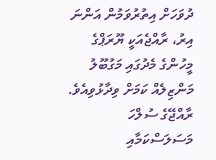ދުވަހަށް އިތުރުވަމުން އަންނަ އިރު، ރާއްޖެއަކީ ޔޫރަޕްގެ މީހުންގެ މެދުގައި މަގުބޫލު މަންޒިލެއް ކަމަށް ވިދާޅުވިއެވެ. ރާއްޖޭގެ ސުލްހަ މަސަލަސްކަމާއި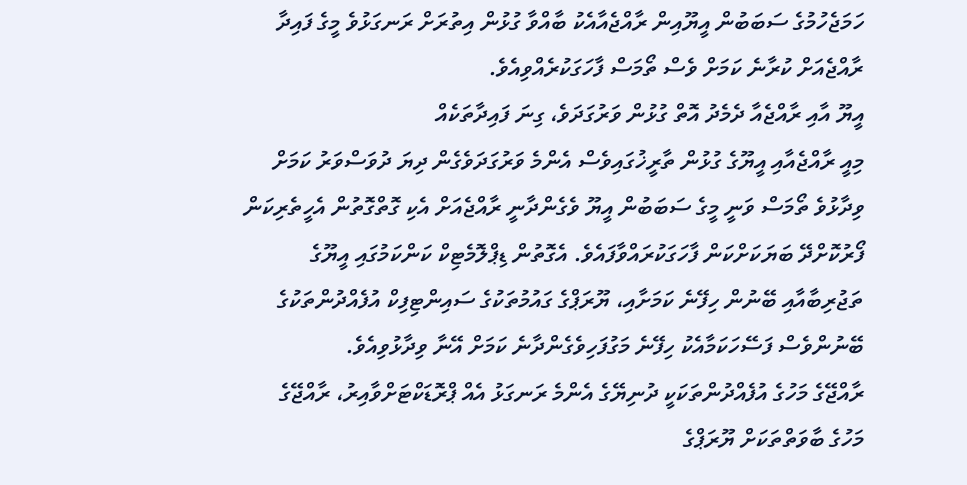ހަމަޖެހުމުގެ ސަބަބުން އީޔޫއިން ރާއްޖެއާއެކު ބާއްވާ ގުޅުން އިތުރަށް ރަނގަޅުވެ މީގެ ފައިދާ ރާއްޖެއަށް ކުރާނެ ކަމަށް ވެސް ތޯމަސް ފާހަގަކުރެއްވިއެވެ.
އީޔޫ އާއި ރާއްޖެއާ ދެމެދު އޮތް ގުޅުން ވަރުގަދަވެ، ގިނަ ފައިދާތަކެއް
މިއީ ރާއްޖެއާއި އީޔޫގެ ގުޅުން ތާރީޚުގައިވެސް އެންމެ ވަރުގަދަވެގެން ދިޔަ ދުވަސްވަރު ކަމަށް ވިދާޅުވެ ތޯމަސް ވަނީ މީގެ ސަބަބުން އީޔޫ ވެގެންދާނީ ރާއްޖެއަށް އެކި ގޮތްގޮތުން އެހީތެރިކަން ފޯރުކޮށްދޭ ބަޔަކަށްކަން ފާހަގަކުރައްވާފައެވެ. އެގޮތުން ޑިޕްލޮމެޓިކް ކަންކަމުގައި އީޔޫގެ ތަޖުރިބާއާއި ބޭނުން ހިފޭނެ ކަމަށާއި، ޔޫރަޕްގެ ގައުމުތަކުގެ ސައިންޓިފިކް އުފެއްދުންތަކުގެ ބޭނުންވެސް ފަސޭހަކަމާއެކު ހިފޭނެ މަގުފަހިވެގެންދާނެ ކަމަށް އޭނާ ވިދާޅުވިއެވެ.
ރާއްޖޭގެ މަހުގެ އުފެއްދުންތަކަކީ ދުނިޔޭގެ އެންމެ ރަނގަޅު އެއް ޕްރޮޑަކްޓަށްވާއިރު، ރާއްޖޭގެ މަހުގެ ބާވަތްތަކަށް ޔޫރަޕްގެ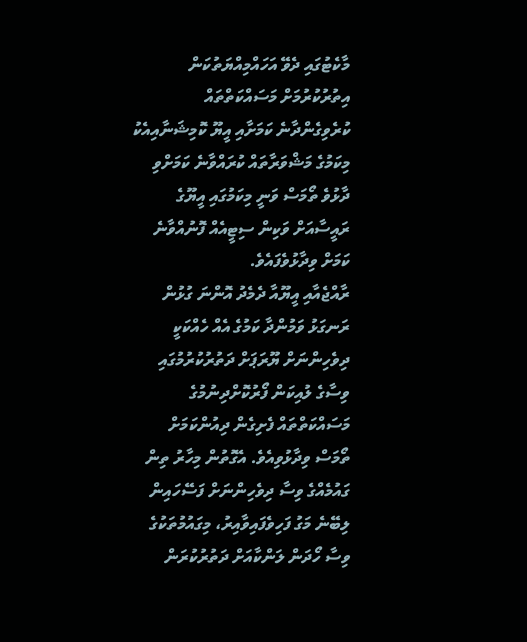މާކެޓުގައި ދެވޭ އަހައްމިއްޔަތުކަން އިތުރުކުރުމަށް މަސައްކަތްތައް ކުރެވިގެންދާނެ ކަމަށާއި އީޔޫ ކޮމިޝަނާއިއެކު މިކަމުގެ މަޝްވަރާތައް ކުރައްވާނެ ކަމަށްވި ދާޅުވެ ތޯމަސް ވަނީ މިކަމުގައި އީޔޫގެ ރައީސާއަށް ވަކިން ސިޓީއެއް ފޮނުއްވާނެ ކަމަށް ވިދާޅުވެފައެވެ.
ރާއްޖެއާއި އީޔޫއާ ދެމެދު އޮންނަ ގުޅުން ރަނގަޅު ވަމުންދާ ކަމުގެ އެއް ހެއްކަކީ ދިވެހިންނަށް ޔޫރަޕަށް ދަތުރުކުރުމުގައި ވިސާގެ ލުއިކަން ފޯރުކޮށްދިނުމުގެ މަސައްކަތްތައް ފެށިގެން ދިއުންކަމަށް ތޯމަސް ވިދާޅުވިއެވެ. އެގޮތުން މިހާރު ތިން ގައުމެއްގެ ވިސާ ދިވެހިންނަށް ފަސޭހައިން ލިބޭނެ މަގު ފަހިވެފައިވާއިރު، މިގައުމުތަކުގެ ވިސާ ހޯދަން ލަންކާއަށް ދަތުރުކުރަން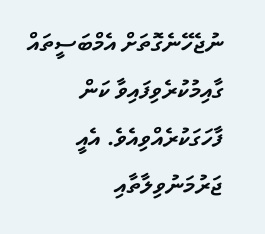ނުޖެހޭނެގޮތަށް އެމްބަސީތައް ގާއިމުކުރެވިފައިވާ ކަން ފާހަގަކުރެއްވިއެވެ. އެއީ ޖަރުމަނުވިލާތާއި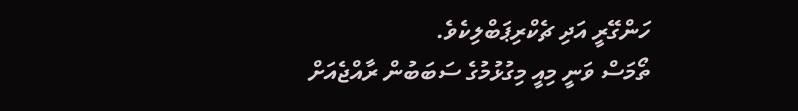ހަންގޭރީ އަދި ޗެކްރިޕަބްލިކެވެ.
ތޯމަސް ވަނީ މިއީ މިގުޅުމުގެ ސަބަބުން ރާއްޖެއަށް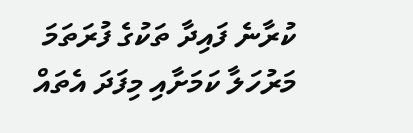ކުރާނެ ފައިދާ ތަކުގެ ފުރަތަމަ މަރުހަލާ ކަމަށާއި މިފަދަ އެތައް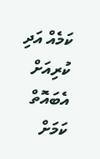ކަމެއް އަދި ކުރިއަށް އެބައޮތް ކަމަށް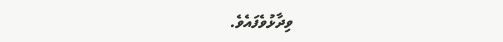ވިދާޅުވެފައެވެ.